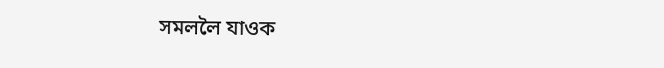সমললৈ যাওক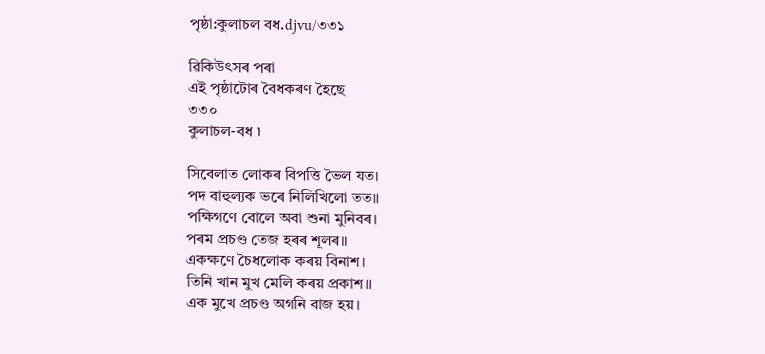পৃষ্ঠা:কুলাচল বধ.djvu/৩৩১

ৱিকিউৎসৰ পৰা
এই পৃষ্ঠাটোৰ বৈধকৰণ হৈছে
৩৩০
কুলাচল-বধ ৷

সিবেলাত লোকৰ বিপত্তি ভৈল যত।
পদ বাহুল্যক ভৰে নিলিখিলো তত॥
পক্ষিগণে বোলে অবা শুনা মুনিবৰ।
পৰম প্ৰচণ্ড তেজ হৰৰ শূলৰ॥
একক্ষণে চৈধলোক কৰয় বিনাশ।
তিনি খান মুখ মেলি কৰয় প্ৰকাশ॥
এক মুখে প্ৰচণ্ড অগনি বাজ হয়।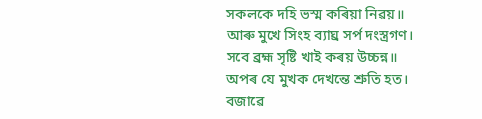সকলকে দহি ভস্ম কৰিয়া নিৱয়॥
আৰু মুখে সিংহ ব্যাঘ্ৰ সৰ্প দংস্ত্ৰগণ।
সবে ব্ৰহ্ম সৃষ্টি খাই কৰয় উচ্চন্ন॥
অপৰ যে মুখক দেখন্তে শ্ৰুতি হত।
বজাৱে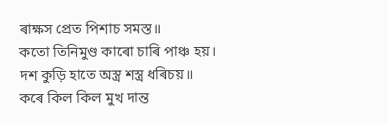ৰাক্ষস প্ৰেত পিশাচ সমস্ত॥
কতো তিনিমুণ্ড কাৰো চাৰি পাঞ্চ হয়।
দশ কুড়ি হাতে অস্ত্ৰ শস্ত্ৰ ধৰিচয়॥
কৰে কিল কিল মুখ দান্ত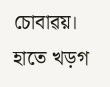চোবাৱয়।
হাতে খড়গ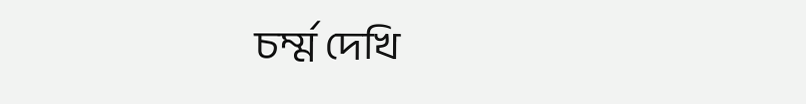চৰ্ম্ম দেখি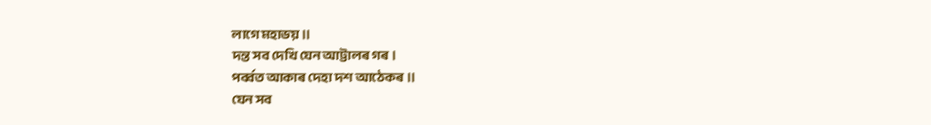লাগে মহাভয়॥
দন্ত সব দেখি যেন আট্টালৰ গৰ।
পৰ্ব্বত আকাৰ দেহা দশ আঠেকৰ॥
যেন সব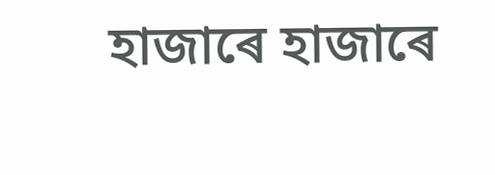হাজাৰে হাজাৰে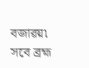বজাৱয়৷
সবে ব্ৰহ্ম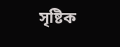সৃষ্টিক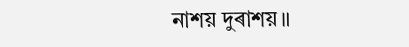নাশয় দুৰাশয়॥